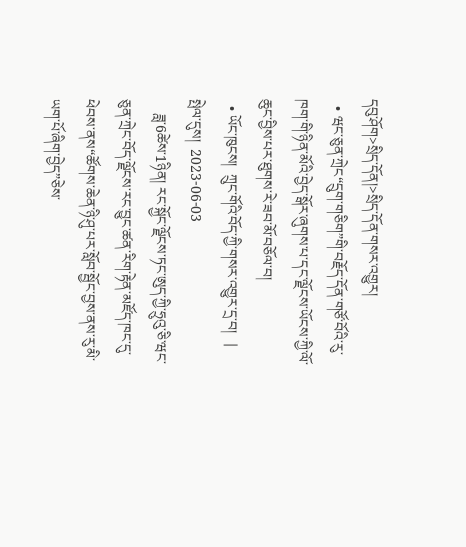དབུ་ཤོག>སྲིད་དོན།>སྲིད་དོན་གསར་འགྱུར།
  • ཝང་ཅུན་ཀྲེང“དྲུག་གཅིག”གི་བརྗོད་དོན་གཙོ་བོའི་རུ་ཁག་གི་ཉིན་མོའི་བྱེད་སྒོར་ཞུགས་པ་དང་ལྗོངས་ཡོངས་ཀྱི་ལོ་ཆུང་བྱིས་པར་ཐུགས་རེ་ཟབ་མོ་བཅོལ་བ།
  • ཡོང་ཁུངས།  ཀྲུང་གོའི་བོད་ཀྱི་གསར་འགྱུར་དྲ་བ།   |     སྤེལ་དུས།  2023-06-03
    ཟླ་6ཚེས་1ཉིན། རང་སྐྱོང་ལྗོངས་ཏང་ཨུད་ཀྱི་ཧྲུའུ་ཅི་ཝང་ཅུན་ཀྲེང་བོད་ལྗོངས་རང་བྱུང་ཚན་རིག་རྟེན་མཛོད་ཁང་དུ་ཕེབས་ནས“ཚོགས་ཆེན་ཉི་ཤུ་པར་སློབ་སྦྱོང་བྱས་ནས་རུ་མི་ཡག་པོ་ཞིག་བྱེད”ཅེས་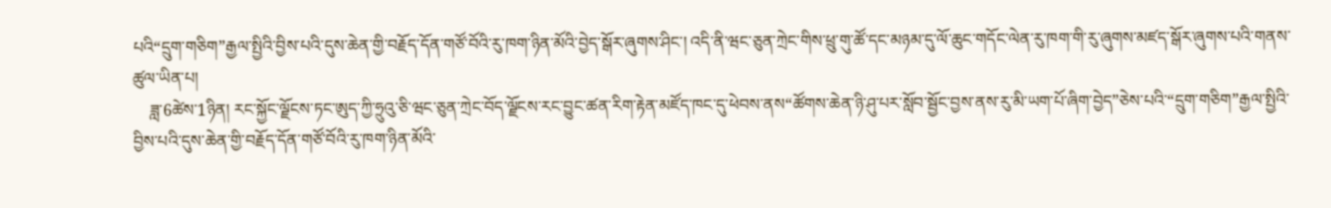པའི“དྲུག་གཅིག”རྒྱལ་སྤྱིའི་བྱིས་པའི་དུས་ཆེན་གྱི་བརྗོད་དོན་གཙོ་བོའི་རུ་ཁག་ཉིན་མོའི་བྱེད་སྒོར་ཞུགས་ཤིང་། འདི་ནི་ཝང་ཅུན་ཀྲེང་གིས་ཕྲུ་གུ་ཚོ་དང་མཉམ་དུ་ལོ་ཆུང་གདོང་ལེན་རུ་ཁག་གི་རུ་ཞུགས་མཛད་སྒོར་ཞུགས་པའི་གནས་ཚུལ་ཡིན་པ།
    ཟླ་6ཚེས་1ཉིན། རང་སྐྱོང་ལྗོངས་ཏང་ཨུད་ཀྱི་ཧྲུའུ་ཅི་ཝང་ཅུན་ཀྲེང་བོད་ལྗོངས་རང་བྱུང་ཚན་རིག་རྟེན་མཛོད་ཁང་དུ་ཕེབས་ནས“ཚོགས་ཆེན་ཉི་ཤུ་པར་སློབ་སྦྱོང་བྱས་ནས་རུ་མི་ཡག་པོ་ཞིག་བྱེད”ཅེས་པའི་“དྲུག་གཅིག”རྒྱལ་སྤྱིའི་བྱིས་པའི་དུས་ཆེན་གྱི་བརྗོད་དོན་གཙོ་བོའི་རུ་ཁག་ཉིན་མོའི་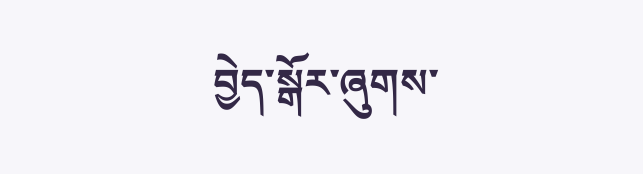བྱེད་སྒོར་ཞུགས་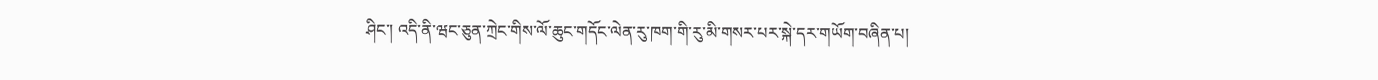ཤིང་། འདི་ནི་ཝང་ཅུན་ཀྲེང་གིས་ལོ་ཆུང་གདོང་ལེན་རུ་ཁག་གི་རུ་མི་གསར་པར་སྐེ་དར་གཡོག་བཞིན་པ།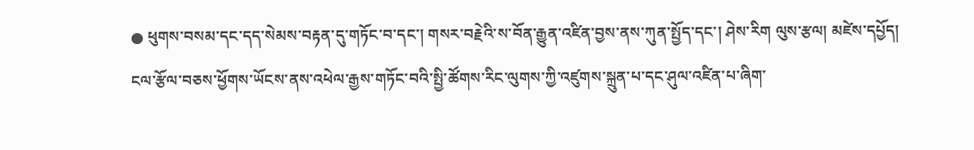● ཕུགས་བསམ་དང་དད་སེམས་བརྟན་དུ་གཏོང་བ་དང་། གསར་བརྗེའི་ས་བོན་རྒྱུན་འཛིན་བྱས་ནས་ཀུན་སྤྱོད་དང་། ཤེས་རིག ལུས་རྩལ། མཛེས་དཔྱོད། ངལ་རྩོལ་བཅས་ཕྱོགས་ཡོངས་ནས་འཕེལ་རྒྱས་གཏོང་བའི་སྤྱི་ཚོགས་རིང་ལུགས་ཀྱི་འཛུགས་སྐྲུན་པ་དང་ཤུལ་འཛིན་པ་ཞིག་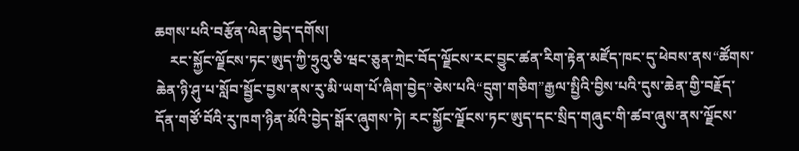ཆགས་པའི་བརྩོན་ལེན་བྱེད་དགོས།
    རང་སྐྱོང་ལྗོངས་ཏང་ཨུད་ཀྱི་ཧྲུའུ་ཅི་ཝང་ཅུན་ཀྲེང་བོད་ལྗོངས་རང་བྱུང་ཚན་རིག་རྟེན་མཛོད་ཁང་དུ་ཕེབས་ནས“ཚོགས་ཆེན་ཉི་ཤུ་པ་སློབ་སྦྱོང་བྱས་ནས་རུ་མི་ཡག་པོ་ཞིག་བྱེད”ཅེས་པའི“དྲུག་གཅིག”རྒྱལ་སྤྱིའི་བྱིས་པའི་དུས་ཆེན་གྱི་བརྗོད་དོན་གཙོ་བོའི་རུ་ཁག་ཉིན་མོའི་བྱེད་སྒོར་ཞུགས་ཏེ། རང་སྐྱོང་ལྗོངས་ཏང་ཨུད་དང་སྲིད་གཞུང་གི་ཚབ་ཞུས་ནས་ལྗོངས་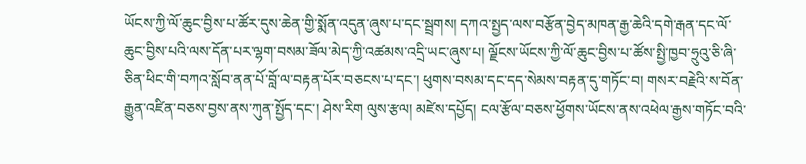ཡོངས་ཀྱི་ལོ་ཆུང་བྱིས་པ་ཚོར་དུས་ཆེན་གྱི་སྨོན་འདུན་ཞུས་པ་དང་སྦྲགས། དཀའ་སྤྱད་ལས་བརྩོན་བྱེད་མཁན་རྒྱ་ཆེའི་དགེ་རྒན་དང་ལོ་ཆུང་བྱིས་པའི་ལས་དོན་པར་ལྷག་བསམ་ཟོལ་མེད་ཀྱི་འཚམས་འདྲི་ཡང་ཞུས་པ། ལྗོངས་ཡོངས་ཀྱི་ལོ་ཆུང་བྱིས་པ་ཚོས་སྤྱི་ཁྱབ་ཧྲུའུ་ཅི་ཞི་ཅིན་ཕིང་གི་བཀའ་སློབ་ནན་པོ་བློ་ལ་བརྟན་པོར་བཅངས་པ་དང་། ཕུགས་བསམ་དང་དད་སེམས་བརྟན་དུ་གཏོང་བ། གསར་བརྗེའི་ས་བོན་རྒྱུན་འཛིན་བཅས་བྱས་ནས་ཀུན་སྤྱོད་དང་། ཤེས་རིག ལུས་རྩལ། མཛེས་དཔྱོད། ངལ་རྩོལ་བཅས་ཕྱོགས་ཡོངས་ནས་འཕེལ་རྒྱས་གཏོང་བའི་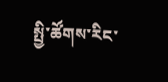སྤྱི་ཚོགས་རིང་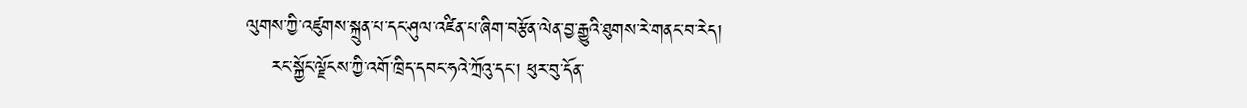ལུགས་ཀྱི་འཛུགས་སྐྲུན་པ་དང་ཤུལ་འཛིན་པ་ཞིག་བརྩོན་ལེན་བྱ་རྒྱུའི་ཐུགས་རེ་གནང་བ་རེད།
    རང་སྐྱོང་ལྗོངས་ཀྱི་འགོ་ཁྲིད་དབང་ཧའེ་ཀྲོའུ་དང་། ཕུར་བུ་དོན་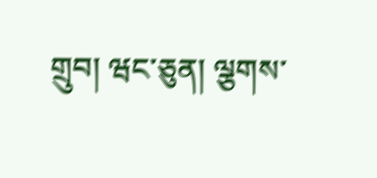གྲུབ། ཝང་ཅུན། ལྕགས་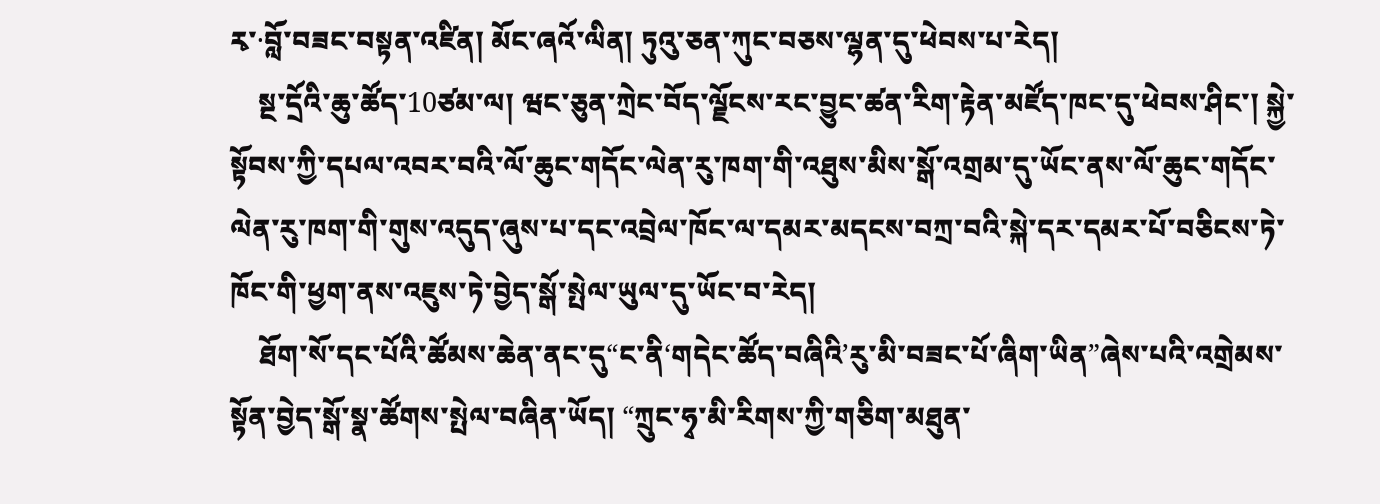རྭ་·བློ་བཟང་བསྟན་འཛིན། མོང་ཞའོ་ལིན། ཏུའུ་ཅན་ཀུང་བཅས་ལྷན་དུ་ཕེབས་པ་རེད།
    སྔ་དྲོའི་ཆུ་ཚོད་10ཙམ་ལ། ཝང་ཅུན་ཀྲེང་བོད་ལྗོངས་རང་བྱུང་ཚན་རིག་རྟེན་མཛོད་ཁང་དུ་ཕེབས་ཤིང་། སྐྱེ་སྟོབས་ཀྱི་དཔལ་འབར་བའི་ལོ་ཆུང་གདོང་ལེན་རུ་ཁག་གི་འཐུས་མིས་སྒོ་འགྲམ་དུ་ཡོང་ནས་ལོ་ཆུང་གདོང་ལེན་རུ་ཁག་གི་གུས་འདུད་ཞུས་པ་དང་འབྲེལ་ཁོང་ལ་དམར་མདངས་བཀྲ་བའི་སྐེ་དར་དམར་པོ་བཅིངས་ཏེ་ཁོང་གི་ཕྱག་ནས་འཇུས་ཏེ་བྱེད་སྒོ་སྤེལ་ཡུལ་དུ་ཡོང་བ་རེད།
    ཐོག་སོ་དང་པོའི་ཚོམས་ཆེན་ནང་དུ“ང་ནི‘གདེང་ཚོད་བཞིའི’རུ་མི་བཟང་པོ་ཞིག་ཡིན”ཞེས་པའི་འགྲེམས་སྟོན་བྱེད་སྒོ་སྣ་ཚོགས་སྤེལ་བཞིན་ཡོད། “ཀྲུང་ཧྭ་མི་རིགས་ཀྱི་གཅིག་མཐུན་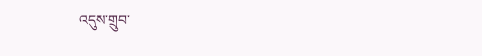འདུས་གྲུབ་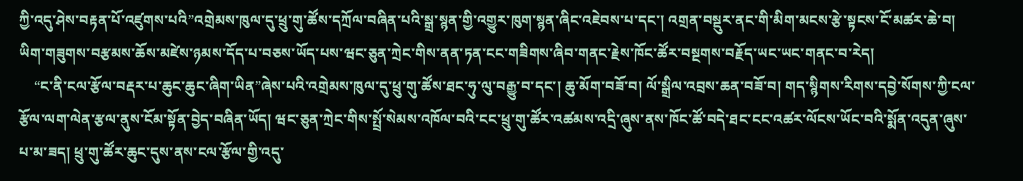ཀྱི་འདུ་ཤེས་བརྟན་པོ་འཛུགས་པའི”འགྲེམས་ཁུལ་དུ་ཕྲུ་གུ་ཚོས་དཀྲོལ་བཞིན་པའི་སྒྲ་སྙན་གྱི་འགྱུར་ཁུག་སྙན་ཞིང་འཇེབས་པ་དང་། འགྲན་བསྡུར་ནང་གི་མིག་མངས་རྩེ་སྟངས་ངོ་མཚར་ཆེ་བ། ཡིག་གཟུགས་བརྩམས་ཆོས་མཛེས་ཉམས་དོད་པ་བཅས་ཡོད་པས་ཝང་ཅུན་ཀྲེང་གིས་ནན་ཏན་ངང་གཟིགས་ཞིབ་གནང་རྗེས་ཁོང་ཚོར་བསྔགས་བརྗོད་ཡང་ཡང་གནང་བ་རེད།
    “ང་ནི་ངལ་རྩོལ་བརྡར་པ་ཆུང་ཆུང་ཞིག་ཡིན”ཞེས་པའི་འགྲེམས་ཁུལ་དུ་ཕྲུ་གུ་ཚོས་ཐང་ཧུ་ལུ་བརྒྱུ་བ་དང་། ཆུ་མོག་བཟོ་བ། ལོ་སྒྲིལ་འབྲས་ཆན་བཟོ་བ། གད་སྙིགས་རིགས་དབྱེ་སོགས་ཀྱི་ངལ་རྩོལ་ལག་ལེན་རྩལ་ནུས་ངོམ་སྟོན་བྱེད་བཞིན་ཡོད། ཝང་ཅུན་ཀྲེང་གིས་སྤྲོ་སེམས་འཁོལ་བའི་ངང་ཕྲུ་གུ་ཚོར་འཚམས་འདྲི་ཞུས་ནས་ཁོང་ཚོ་བདེ་ཐང་ངང་འཚར་ལོངས་ཡོང་བའི་སྨོན་འདུན་ཞུས་པ་མ་ཟད། ཕྲུ་གུ་ཚོར་ཆུང་དུས་ནས་ངལ་རྩོལ་གྱི་འདུ་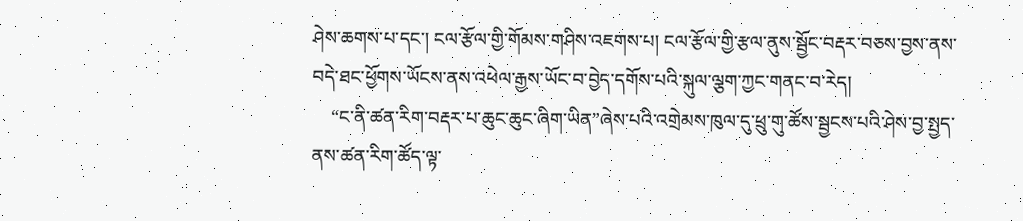ཤེས་ཆགས་པ་དང་། ངལ་རྩོལ་གྱི་གོམས་གཤིས་འཇགས་པ། ངལ་རྩོལ་གྱི་རྩལ་ནུས་སྦྱོང་བརྡར་བཅས་བྱས་ནས་བདེ་ཐང་ཕྱོགས་ཡོངས་ནས་འཕེལ་རྒྱས་ཡོང་བ་བྱེད་དགོས་པའི་སྐུལ་ལྕག་ཀྱང་གནང་བ་རེད།
    “ང་ནི་ཚན་རིག་བརྡར་པ་ཆུང་ཆུང་ཞིག་ཡིན”ཞེས་པའི་འགྲེམས་ཁུལ་དུ་ཕྲུ་གུ་ཚོས་སྦྱངས་པའི་ཤེས་བྱ་སྤྱད་ནས་ཚན་རིག་ཚོད་ལྟ་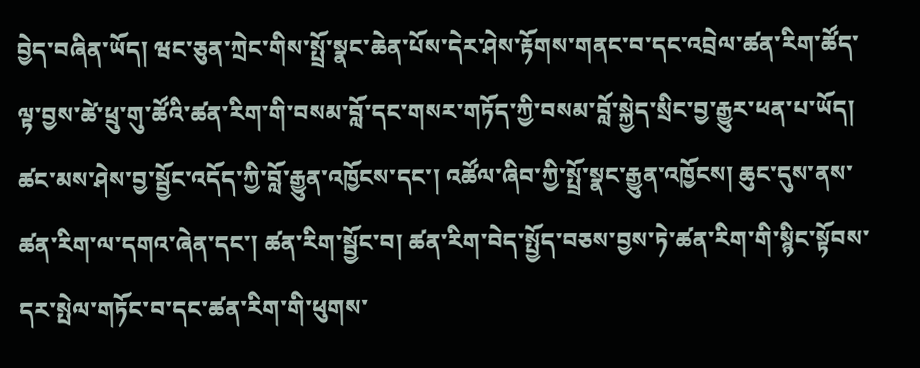བྱེད་བཞིན་ཡོད། ཝང་ཅུན་ཀྲེང་གིས་སྤྲོ་སྣང་ཆེན་པོས་དེར་ཤེས་རྟོགས་གནང་བ་དང་འབྲེལ་ཚན་རིག་ཚོད་ལྟ་བྱས་ཚེ་ཕྲུ་གུ་ཚོའི་ཚན་རིག་གི་བསམ་བློ་དང་གསར་གཏོད་ཀྱི་བསམ་བློ་སྐྱེད་སྲིང་བྱ་རྒྱུར་ཕན་པ་ཡོད། ཚང་མས་ཤེས་བྱ་སྦྱོང་འདོད་ཀྱི་བློ་རྒྱུན་འཁྱོངས་དང་། འཚོལ་ཞིབ་ཀྱི་སྤྲོ་སྣང་རྒྱུན་འཁྱོངས། ཆུང་དུས་ནས་ཚན་རིག་ལ་དགའ་ཞེན་དང་། ཚན་རིག་སྦྱོང་བ། ཚན་རིག་བེད་སྤྱོད་བཅས་བྱས་ཏེ་ཚན་རིག་གི་སྙིང་སྟོབས་དར་སྤེལ་གཏོང་བ་དང་ཚན་རིག་གི་ཕུགས་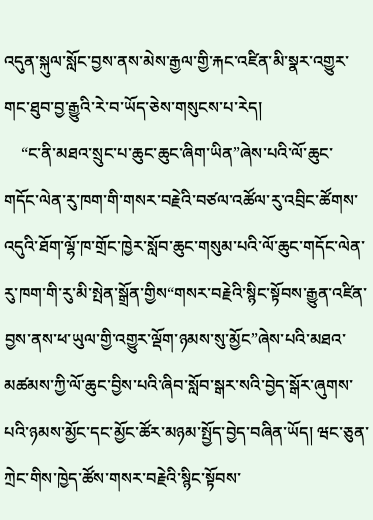འདུན་སྐུལ་སློང་བྱས་ནས་མེས་རྒྱལ་གྱི་རྐང་འཛིན་མི་སྣར་འགྱུར་གང་ཐུབ་བྱ་རྒྱུའི་རེ་བ་ཡོད་ཅེས་གསུངས་པ་རེད།
    “ང་ནི་མཐའ་སྲུང་པ་ཆུང་ཆུང་ཞིག་ཡིན”ཞེས་པའི་ལོ་ཆུང་གདོང་ལེན་རུ་ཁག་གི་གསར་བརྗེའི་བཙལ་འཚོལ་རུ་འབྲིང་ཚོགས་འདུའི་ཐོག་ལྷོ་ཁ་གྲོང་ཁྱེར་སློབ་ཆུང་གསུམ་པའི་ལོ་ཆུང་གདོང་ལེན་རུ་ཁག་གི་རུ་མི་སྤེན་སྒྲོན་གྱིས“གསར་བརྗེའི་སྙིང་སྟོབས་རྒྱུན་འཛིན་བྱས་ནས་ཕ་ཡུལ་གྱི་འགྱུར་ལྡོག་ཉམས་སུ་མྱོང”ཞེས་པའི་མཐའ་མཚམས་ཀྱི་ལོ་ཆུང་བྱིས་པའི་ཞིབ་སློབ་སྒར་སའི་བྱེད་སྒོར་ཞུགས་པའི་ཉམས་མྱོང་དང་མྱོང་ཚོར་མཉམ་སྤྱོད་བྱེད་བཞིན་ཡོད། ཝང་ཅུན་ཀྲེང་གིས་ཁྱེད་ཚོས་གསར་བརྗེའི་སྙིང་སྟོབས་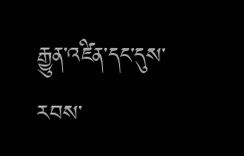རྒྱུན་འཛིན་དང་དུས་རབས་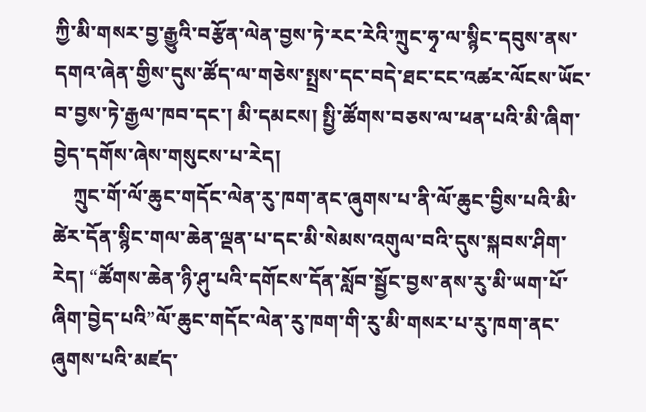ཀྱི་མི་གསར་བྱ་རྒྱུའི་བརྩོན་ལེན་བྱས་ཏེ་རང་རེའི་ཀྲུང་ཧྭ་ལ་སྙིང་དབུས་ནས་དགའ་ཞེན་གྱིས་དུས་ཚོད་ལ་གཅེས་སྤྲས་དང་བདེ་ཐང་ངང་འཚར་ལོངས་ཡོང་བ་བྱས་ཏེ་རྒྱལ་ཁབ་དང་། མི་དམངས། སྤྱི་ཚོགས་བཅས་ལ་ཕན་པའི་མི་ཞིག་བྱེད་དགོས་ཞེས་གསུངས་པ་རེད།
    ཀྲུང་གོ་ལོ་ཆུང་གདོང་ལེན་རུ་ཁག་ནང་ཞུགས་པ་ནི་ལོ་ཆུང་བྱིས་པའི་མི་ཚེར་དོན་སྙིང་གལ་ཆེན་ལྡན་པ་དང་མི་སེམས་འགུལ་བའི་དུས་སྐབས་ཤིག་རེད། “ཚོགས་ཆེན་ཉི་ཤུ་པའི་དགོངས་དོན་སློབ་སྦྱོང་བྱས་ནས་རུ་མི་ཡག་པོ་ཞིག་བྱེད་པའི”ལོ་ཆུང་གདོང་ལེན་རུ་ཁག་གི་རུ་མི་གསར་པ་རུ་ཁག་ནང་ཞུགས་པའི་མཛད་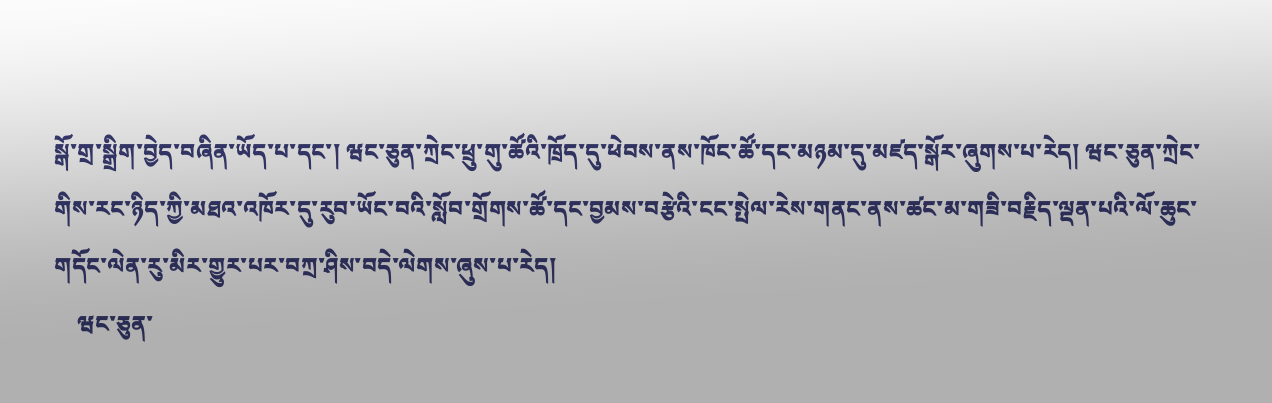སྒོ་གྲ་སྒྲིག་བྱེད་བཞིན་ཡོད་པ་དང་། ཝང་ཅུན་ཀྲེང་ཕྲུ་གུ་ཚོའི་ཁྲོད་དུ་ཕེབས་ནས་ཁོང་ཚོ་དང་མཉམ་དུ་མཛད་སྒོར་ཞུགས་པ་རེད། ཝང་ཅུན་ཀྲེང་གིས་རང་ཉིད་ཀྱི་མཐའ་འཁོར་དུ་རུབ་ཡོང་བའི་སློབ་གྲོགས་ཚོ་དང་བྱམས་བརྩེའི་ངང་སྤེལ་རེས་གནང་ནས་ཚང་མ་གཟི་བརྗིད་ལྡན་པའི་ལོ་ཆུང་གདོང་ལེན་རུ་མིར་གྱུར་པར་བཀྲ་ཤིས་བདེ་ལེགས་ཞུས་པ་རེད།
    ཝང་ཅུན་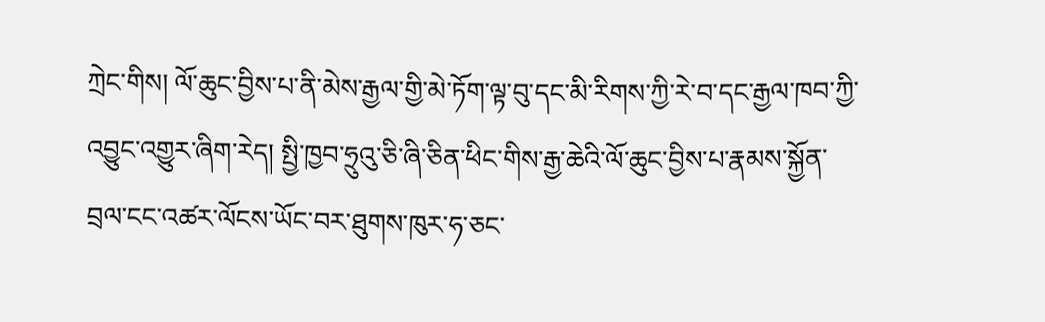ཀྲེང་གིས། ལོ་ཆུང་བྱིས་པ་ནི་མེས་རྒྱལ་གྱི་མེ་ཏོག་ལྟ་བུ་དང་མི་རིགས་ཀྱི་རེ་བ་དང་རྒྱལ་ཁབ་ཀྱི་འབྱུང་འགྱུར་ཞིག་རེད། སྤྱི་ཁྱབ་ཧྲུའུ་ཅི་ཞི་ཅིན་ཕིང་གིས་རྒྱ་ཆེའི་ལོ་ཆུང་བྱིས་པ་རྣམས་སྐྱོན་བྲལ་ངང་འཚར་ལོངས་ཡོང་བར་ཐུགས་ཁུར་ཧ་ཅང་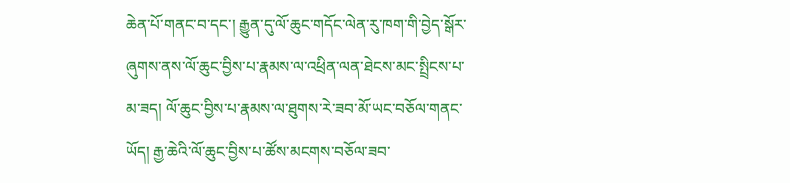ཆེན་པོ་གནང་བ་དང་། རྒྱུན་དུ་ལོ་ཆུང་གདོང་ལེན་རུ་ཁག་གི་བྱེད་སྒོར་ཞུགས་ནས་ལོ་ཆུང་བྱིས་པ་རྣམས་ལ་འཕྲིན་ལན་ཐེངས་མང་སྤྲིངས་པ་མ་ཟད། ལོ་ཆུང་བྱིས་པ་རྣམས་ལ་ཐུགས་རེ་ཟབ་མོ་ཡང་བཅོལ་གནང་ཡོད། རྒྱ་ཆེའི་ལོ་ཆུང་བྱིས་པ་ཚོས་མངགས་བཅོལ་ཟབ་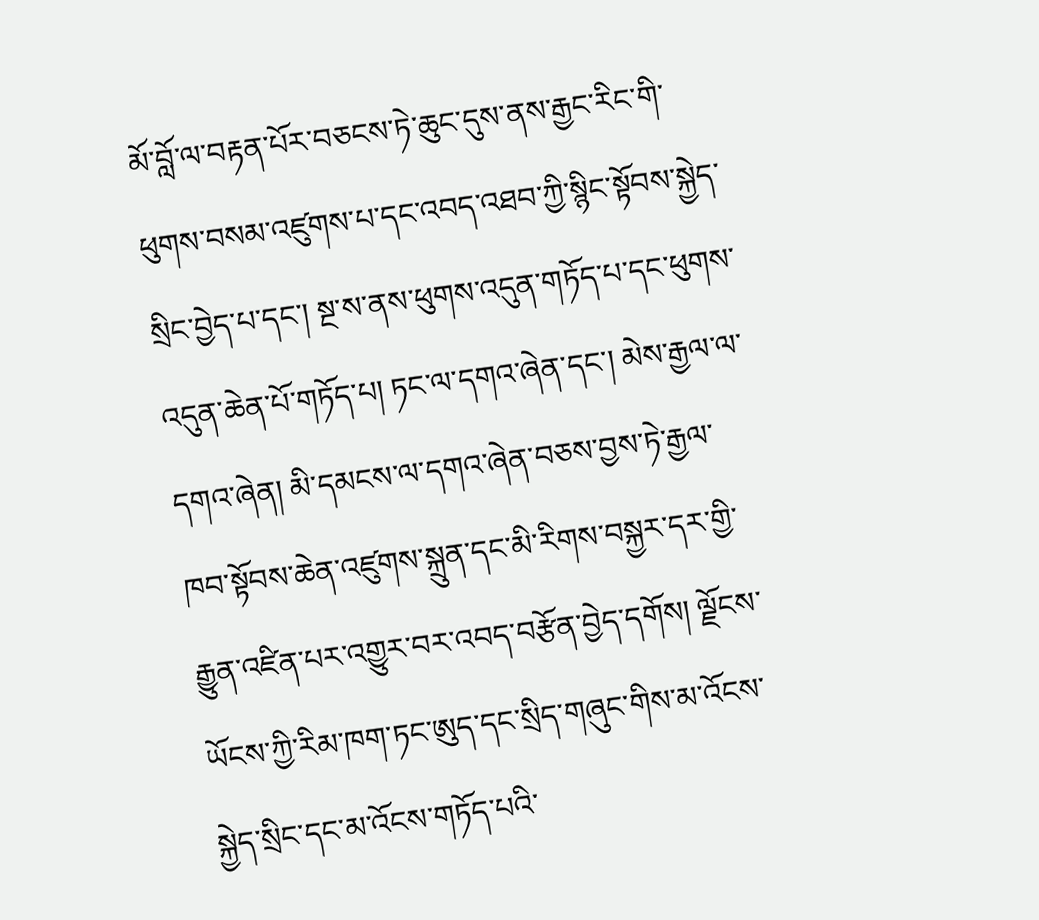མོ་བློ་ལ་བརྟན་པོར་བཅངས་ཏེ་ཆུང་དུས་ནས་རྒྱང་རིང་གི་ཕུགས་བསམ་འཛུགས་པ་དང་འབད་འཐབ་ཀྱི་སྙིང་སྟོབས་སྐྱེད་སྲིང་བྱེད་པ་དང་། སྔ་ས་ནས་ཕུགས་འདུན་གཏོད་པ་དང་ཕུགས་འདུན་ཆེན་པོ་གཏོད་པ། ཏང་ལ་དགའ་ཞེན་དང་། མེས་རྒྱལ་ལ་དགའ་ཞེན། མི་དམངས་ལ་དགའ་ཞེན་བཅས་བྱས་ཏེ་རྒྱལ་ཁབ་སྟོབས་ཆེན་འཛུགས་སྐྲུན་དང་མི་རིགས་བསྐྱར་དར་གྱི་རྒྱུན་འཛིན་པར་འགྱུར་བར་འབད་བརྩོན་བྱེད་དགོས། ལྗོངས་ཡོངས་ཀྱི་རིམ་ཁག་ཏང་ཨུད་དང་སྲིད་གཞུང་གིས་མ་འོངས་སྐྱེད་སྲིང་དང་མ་འོངས་གཏོད་པའི་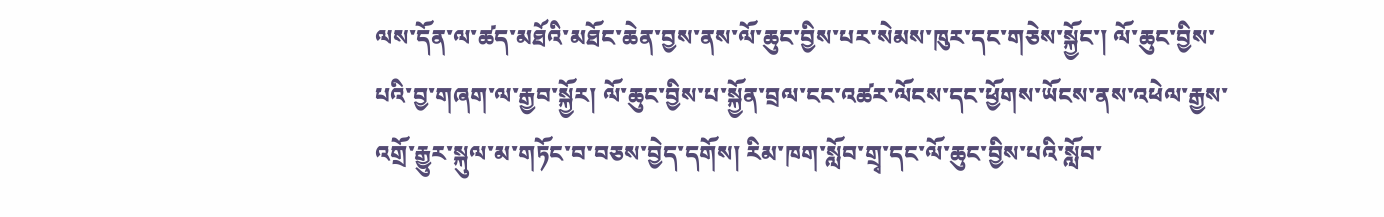ལས་དོན་ལ་ཚད་མཐོའི་མཐོང་ཆེན་བྱས་ནས་ལོ་ཆུང་བྱིས་པར་སེམས་ཁུར་དང་གཅེས་སྐྱོང་། ལོ་ཆུང་བྱིས་པའི་བྱ་གཞག་ལ་རྒྱབ་སྐྱོར། ལོ་ཆུང་བྱིས་པ་སྐྱོན་བྲལ་ངང་འཚར་ལོངས་དང་ཕྱོགས་ཡོངས་ནས་འཕེལ་རྒྱས་འགྲོ་རྒྱུར་སྐུལ་མ་གཏོང་བ་བཅས་བྱེད་དགོས། རིམ་ཁག་སློབ་གྲྭ་དང་ལོ་ཆུང་བྱིས་པའི་སློབ་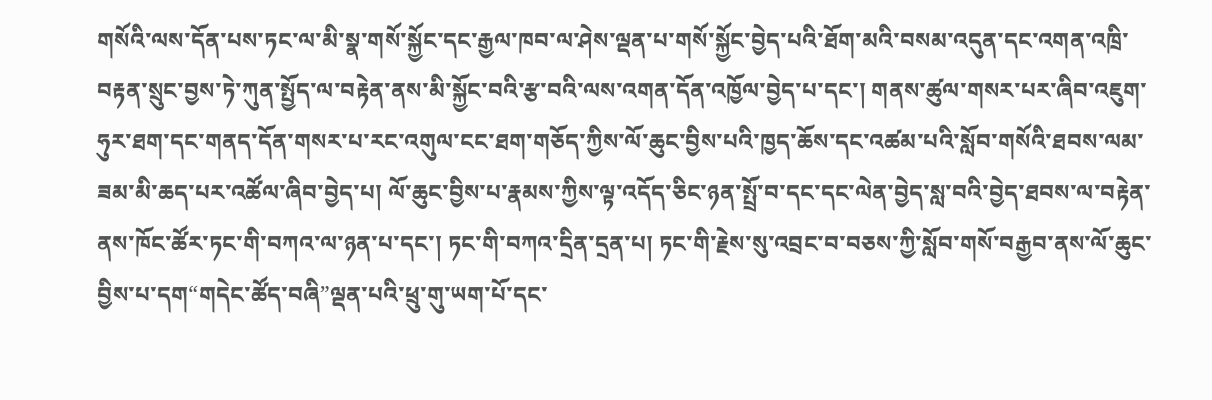གསོའི་ལས་དོན་པས་ཏང་ལ་མི་སྣ་གསོ་སྐྱོང་དང་རྒྱལ་ཁབ་ལ་ཤེས་ལྡན་པ་གསོ་སྐྱོང་བྱེད་པའི་ཐོག་མའི་བསམ་འདུན་དང་འགན་འཁྲི་བརྟན་སྲུང་བྱས་ཏེ་ཀུན་སྤྱོད་ལ་བརྟེན་ནས་མི་སྐྱོང་བའི་རྩ་བའི་ལས་འགན་དོན་འཁྱོལ་བྱེད་པ་དང་། གནས་ཚུལ་གསར་པར་ཞིབ་འཇུག་ཧུར་ཐག་དང་གནད་དོན་གསར་པ་རང་འགུལ་ངང་ཐག་གཅོད་ཀྱིས་ལོ་ཆུང་བྱིས་པའི་ཁྱད་ཆོས་དང་འཚམ་པའི་སློབ་གསོའི་ཐབས་ལམ་ཟམ་མི་ཆད་པར་འཚོལ་ཞིབ་བྱེད་པ། ལོ་ཆུང་བྱིས་པ་རྣམས་ཀྱིས་ལྟ་འདོད་ཅིང་ཉན་སྤྲོ་བ་དང་དང་ལེན་བྱེད་སླ་བའི་བྱེད་ཐབས་ལ་བརྟེན་ནས་ཁོང་ཚོར་ཏང་གི་བཀའ་ལ་ཉན་པ་དང་། ཏང་གི་བཀའ་དྲིན་དྲན་པ། ཏང་གི་རྗེས་སུ་འབྲང་བ་བཅས་ཀྱི་སློབ་གསོ་བརྒྱབ་ནས་ལོ་ཆུང་བྱིས་པ་དག“གདེང་ཚོད་བཞི”ལྡན་པའི་ཕྲུ་གུ་ཡག་པོ་དང་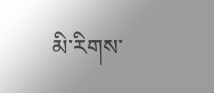མི་རིགས་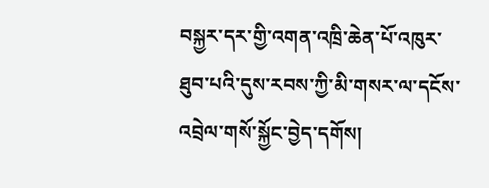བསྐྱར་དར་གྱི་འགན་འཁྲི་ཆེན་པོ་འཁུར་ཐུབ་པའི་དུས་རབས་ཀྱི་མི་གསར་ལ་དངོས་འབྲེལ་གསོ་སྐྱོང་བྱེད་དགོས།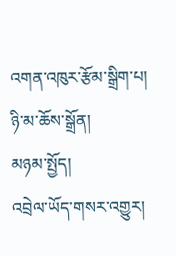འགན་འཁུར་རྩོམ་སྒྲིག་པ། ཉི་མ་ཆོས་སྒྲོན།
མཉམ་སྤྱོད།
འབྲེལ་ཡོད་གསར་འགྱུར།